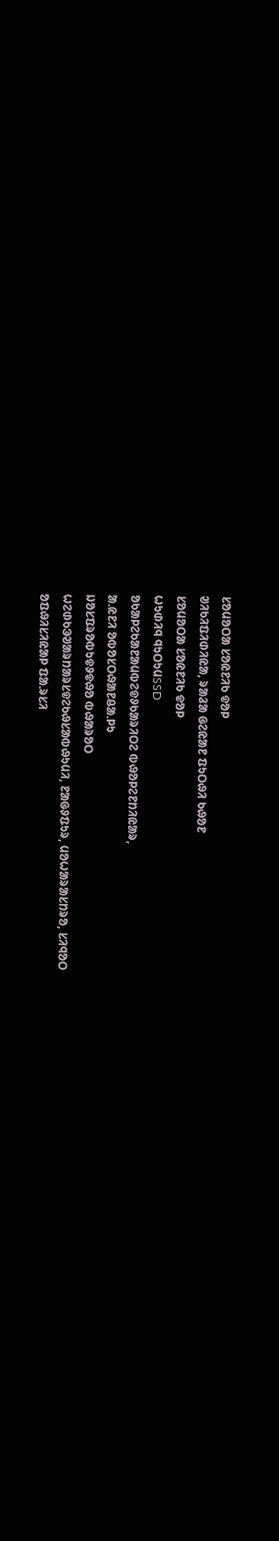ᱥᱚᱢᱚᱛᱟ ᱥᱚᱭᱱᱤᱠ ᱫᱚᱞ
ᱣᱤᱠᱤᱯᱤᱰᱤᱭᱟ, ᱨᱟᱲᱟ ᱜᱮᱭᱟᱱ ᱯᱩᱛᱷᱤ ᱠᱷᱚᱱ
ᱥᱚᱢᱚᱛᱟ ᱥᱚᱭᱱᱤᱠ ᱫᱚᱞ
ᱦᱩᱰᱤᱧ ᱧᱩᱛᱩᱢSSD
ᱚᱠᱟᱞᱮᱠᱟᱱᱟᱢᱵᱮᱫᱽᱠᱟᱨᱤᱛᱮ ᱵᱷᱚᱞᱮᱱᱴᱤᱭᱟᱨ,
ᱟᱹᱭᱱᱤ ᱚᱵᱚᱥᱛᱷᱟᱱᱪᱟᱹᱞᱩ
ᱡᱚᱥᱯᱨᱚᱵᱩᱫᱽᱫᱷᱚ ᱵᱷᱟᱨᱚᱛ
ᱦᱮᱰᱠᱳᱣᱟᱨᱴᱟᱨᱥᱫᱮᱠᱷᱥᱟᱵᱷᱩᱢᱤ, ᱱᱟᱜᱽᱯᱩᱨ, ᱢᱚᱦᱟᱨᱟᱥᱴᱨᱚ, ᱥᱤᱧᱚᱛ
ᱚᱯᱷᱤᱥᱤᱭᱟᱞ ᱯᱟᱹᱨᱥᱤ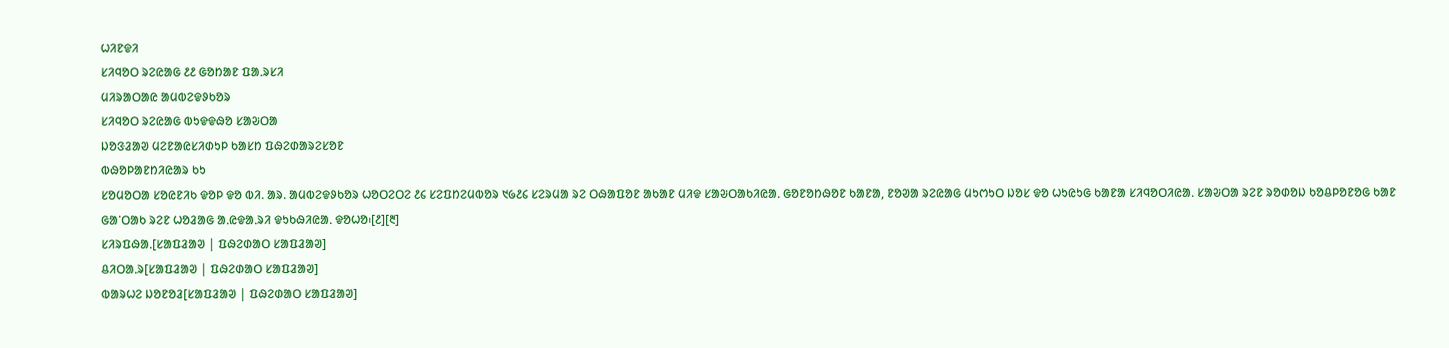ᱦᱤᱱᱫᱤ
ᱥᱤᱧᱚᱛ ᱨᱮᱭᱟᱜ ᱒᱒ ᱜᱚᱴᱟᱱ ᱯᱟᱹᱨᱥᱤ
ᱢᱤᱨᱟᱛᱟᱭ ᱟᱢᱵᱮᱫᱽᱠᱚᱨ
ᱥᱤᱧᱚᱛ ᱨᱮᱭᱟᱜ ᱵᱩᱫᱫᱷᱚ ᱥᱟᱶᱛᱟ
ᱡᱚᱝᱲᱟᱣ ᱢᱮᱱᱟᱭᱥᱤᱰᱩᱞ ᱠᱟᱥᱴ ᱯᱷᱮᱰᱟᱨᱮᱥᱚᱱ
ᱵᱷᱚᱞᱟᱱᱴᱤᱭᱟᱨ ᱠᱩ
ᱥᱚᱢᱚᱛᱟ ᱥᱚᱭᱱᱤᱠ ᱫᱚᱞ ᱫᱚ ᱵᱤ. ᱟᱨ. ᱟᱢᱵᱮᱫᱽᱠᱚᱨ ᱦᱚᱛᱮᱛᱮ ᱒᱔ ᱥᱮᱯᱴᱮᱢᱵᱚᱨ ᱑᱙᱒᱔ ᱥᱮᱨᱢᱟ ᱨᱮ ᱛᱷᱟᱯᱚᱱ ᱟᱠᱟᱱ ᱢᱤᱫ ᱥᱟᱶᱛᱟᱠᱤᱭᱟᱹ ᱜᱚᱱᱚᱴᱷᱚᱱ ᱠᱟᱱᱟ, ᱱᱚᱣᱟ ᱨᱮᱭᱟᱜ ᱢᱩᱬᱩᱛ ᱡᱚᱥ ᱫᱚ ᱦᱩᱭᱩᱜ ᱠᱟᱱᱟ ᱥᱤᱧᱚᱛᱤᱭᱟᱹ ᱥᱟᱶᱛᱟ ᱨᱮᱱ ᱨᱚᱰᱚᱡ ᱠᱚᱪᱞᱚᱱᱚᱜ ᱠᱟᱱ ᱜᱟᱸᱛᱟᱠ ᱨᱮᱱ ᱦᱚᱲᱟᱜ ᱟᱹᱭᱫᱟᱹᱨᱤ ᱫᱩᱠᱷᱤᱭᱟᱹ ᱫᱚᱦᱚ᱾[᱒][᱓]
ᱥᱤᱨᱯᱷᱟᱹ[ᱥᱟᱯᱲᱟᱣ | ᱯᱷᱮᱰᱟᱛ ᱥᱟᱯᱲᱟᱣ]
ᱪᱤᱛᱟᱹᱨ[ᱥᱟᱯᱲᱟᱣ | ᱯᱷᱮᱰᱟᱛ ᱥᱟᱯᱲᱟᱣ]
ᱵᱟᱨᱦᱮ ᱡᱚᱱᱚᱲ[ᱥᱟᱯᱲᱟᱣ | ᱯᱷᱮᱰᱟᱛ ᱥᱟᱯᱲᱟᱣ]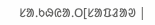ᱥᱟᱹᱠᱷᱭᱟᱹᱛ[ᱥᱟᱯᱲᱟᱣ |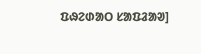ᱯᱷᱮᱰᱟᱛ ᱥᱟᱯᱲᱟᱣ]